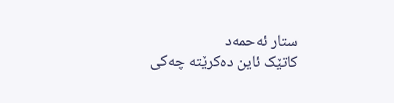ستار ئەحمەد
کاتێک ئاین دەکرێتە چەکی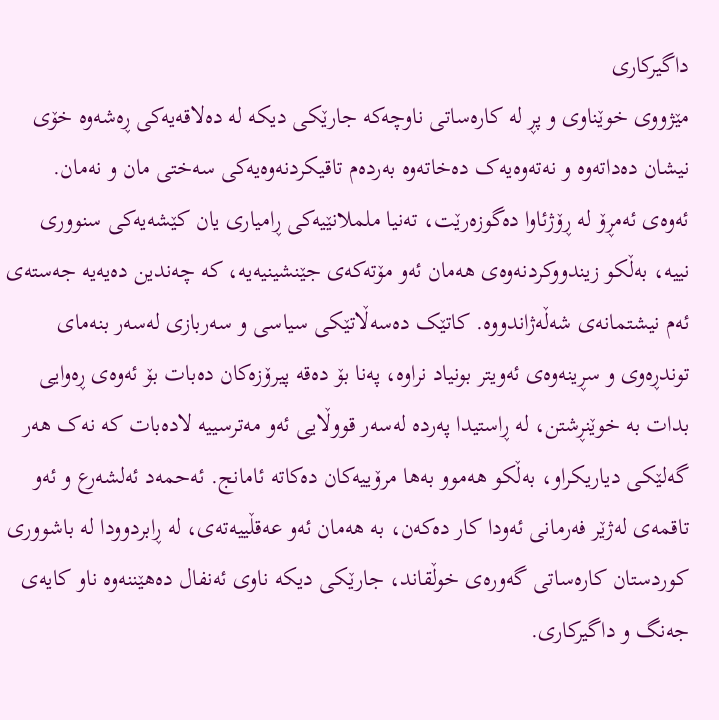داگیرکاری
مێژووی خوێناوی و پڕ لە کارەساتی ناوچەکە جارێکی دیکە لە دەلاقەیەکی ڕەشەوە خۆی نیشان دەداتەوە و نەتەوەیەک دەخاتەوە بەردەم تاقیکردنەوەیەکی سەختی مان و نەمان. ئەوەی ئەمڕۆ لە ڕۆژئاوا دەگوزەرێت، تەنیا ململانێیەکی ڕامیاری یان کێشەیەکی سنووری نییە، بەڵکو زیندووکردنەوەی هەمان ئەو مۆتەکەی جێنشینیەیە، کە چەندین دەیەیە جەستەی ئەم نیشتمانەی شەڵەژاندووە. کاتێک دەسەڵاتێکی سیاسی و سەربازی لەسەر بنەمای توندڕەوی و سڕینەوەی ئەویتر بونیاد نراوە، پەنا بۆ دەقە پیرۆزەکان دەبات بۆ ئەوەی ڕەوایی بدات بە خوێنڕشتن، لە ڕاستیدا پەردە لەسەر قووڵایی ئەو مەترسییە لادەبات کە نەک هەر گەلێکی دیاریکراو، بەڵکو هەموو بەها مرۆییەکان دەکاتە ئامانج. ئەحمەد ئەلشەرع و ئەو تاقمەی لەژێر فەرمانی ئەودا کار دەکەن، بە هەمان ئەو عەقڵییەتەی، لە ڕابردوودا لە باشووری کوردستان کارەساتی گەورەی خوڵقاند، جارێکی دیکە ناوی ئەنفال دەهێننەوە ناو کایەی جەنگ و داگیرکاری.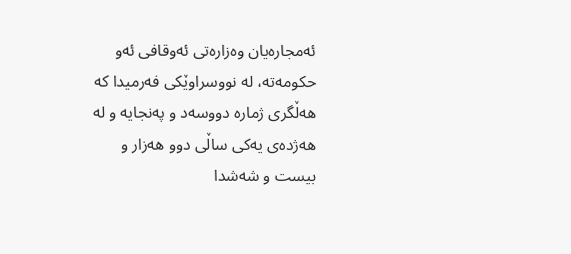ئەمجارەیان وەزارەتی ئەوقافی ئەو حکومەتە، لە نووسراوێکی فەرمیدا کە هەڵگری ژمارە دووسەد و پەنجایە و لە هەژدەی یەکی ساڵی دوو هەزار و بیست و شەشدا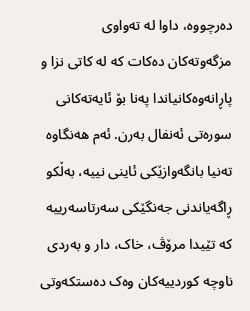دەرچووە، داوا لە تەواوی مزگەوتەکان دەکات کە لە کاتی نزا و پاڕانەوەکانیاندا پەنا بۆ ئایەتەکانی سورەتی ئەنفال بەرن. ئەم هەنگاوە تەنیا بانگەوازێکی ئاینی نییە، بەڵکو ڕاگەیاندنی جەنگێکی سەرتاسەرییە کە تێیدا مرۆڤ، خاک، دار و بەردی ناوچە کوردییەکان وەک دەستکەوتی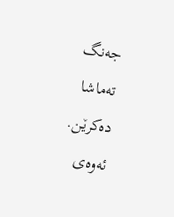جەنگ تەماشا دەکرێن. ئەوەی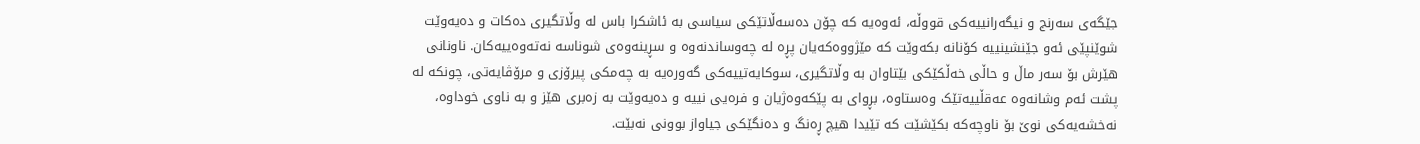جێگەی سەرنج و نیگەرانییەکی قووڵە، ئەوەیە کە چۆن دەسەڵاتێکی سیاسی بە ئاشکرا باس لە وڵاتگیری دەکات و دەیەوێت شوێنپێی ئەو جێنشینییە کۆنانە بکەوێت کە مێژووەکەیان پڕە لە چەوساندنەوە و سڕینەوەی شوناسە نەتەوەییەکان. ناونانی هێرش بۆ سەر ماڵ و حاڵی خەڵکێکی بێتاوان بە وڵاتگیری، سوکایەتییەکی گەورەیە بە چەمکی پیرۆزی و مرۆڤایەتی، چونکە لە پشت ئەم وشانەوە عەقڵییەتێک وەستاوە، بڕوای بە پێکەوەژیان و فرەیی نییە و دەیەوێت بە زەبری هێز و بە ناوی خوداوە، نەخشەیەکی نوێ بۆ ناوچەکە بکێشێت کە تێیدا هیچ ڕەنگ و دەنگێکی جیاواز بوونی نەبێت.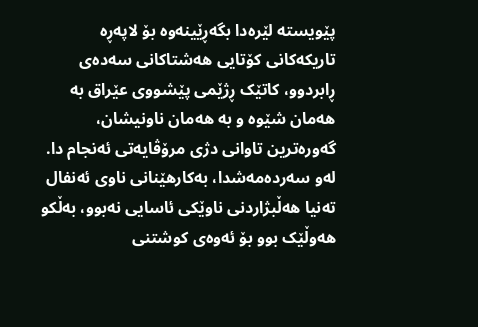پێویستە لێرەدا بگەڕێینەوە بۆ لاپەڕە تاریکەکانی کۆتایی هەشتاکانی سەدەی ڕابردوو، کاتێک ڕژێمی پێشووی عێراق بە هەمان شێوە و بە هەمان ناونیشان، گەورەترین تاوانی دژی مرۆڤایەتی ئەنجام دا. لەو سەردەمەشدا، بەکارهێنانی ناوی ئەنفال تەنیا هەڵبژاردنی ناوێکی ئاسایی نەبوو، بەڵکو هەوڵێک بوو بۆ ئەوەی کوشتنی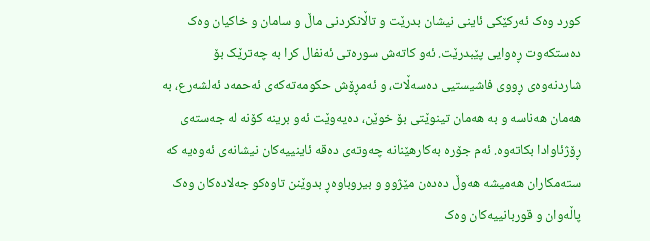کورد وەک ئەرکێکی ئاینی نیشان بدرێت و تاڵانکردنی ماڵ و سامان و خاکیان وەک دەستکەوت ڕەوایی پێبدرێت. ئەو کاتەش سورەتی ئەنفال کرا بە چەترێک بۆ شاردنەوەی ڕووی فاشیستیی دەسەڵات، و ئەمڕۆش حکومەتەکەی ئەحمەد ئەلشەرع، بە هەمان هەناسە و بە هەمان تینوێتی بۆ خوێن، دەیەوێت ئەو برینە کۆنە لە جەستەی ڕۆژئاوادا بکاتەوە. ئەم جۆرە بەکارهێنانە چەوتەی دەقە ئاینییەکان نیشانەی ئەوەیە کە ستەمکاران هەمیشە هەوڵ دەدەن مێژوو و بیروباوەڕ بدوێنن تاوەکو جەلادەکان وەک پاڵەوان و قوربانییەکان وەک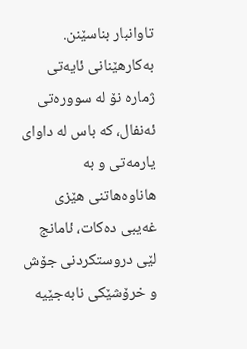تاوانبار بناسێنن.
بەکارهێنانی ئایەتی ژمارە نۆ لە سوورەتی ئەنفال، کە باس لە داوای یارمەتی و بە هاناوەهاتنی هێزی غەیبی دەکات، ئامانج لێی دروستکردنی جۆش و خرۆشێکی نابەجێیە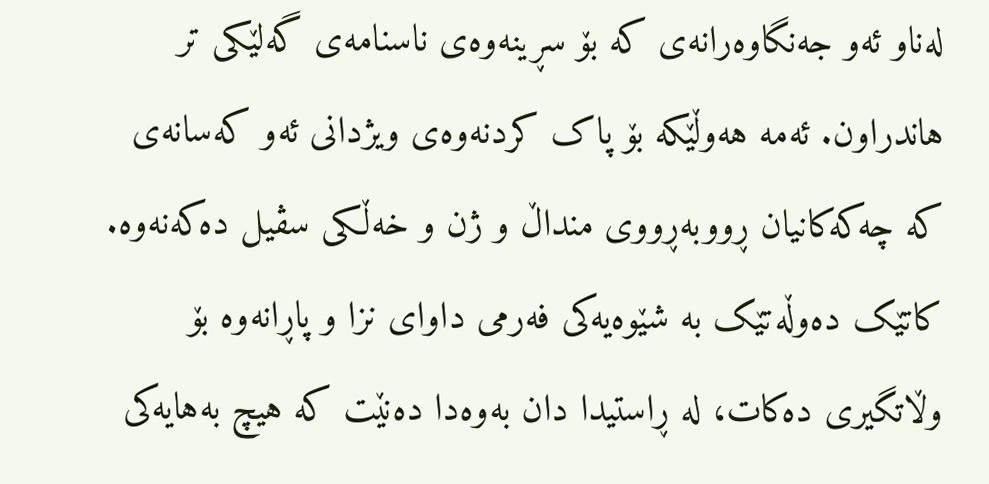لەناو ئەو جەنگاوەرانەی کە بۆ سڕینەوەی ناسنامەی گەلێکی تر هاندراون. ئەمە هەوڵێکە بۆ پاک کردنەوەی ویژدانی ئەو کەسانەی کە چەکەکانیان ڕووبەڕووی منداڵ و ژن و خەڵکی سڤیل دەکەنەوە. کاتێک دەوڵەتێک بە شێوەیەکی فەرمی داوای نزا و پاڕانەوە بۆ وڵاتگیری دەکات، لە ڕاستیدا دان بەوەدا دەنێت کە هیچ بەهایەکی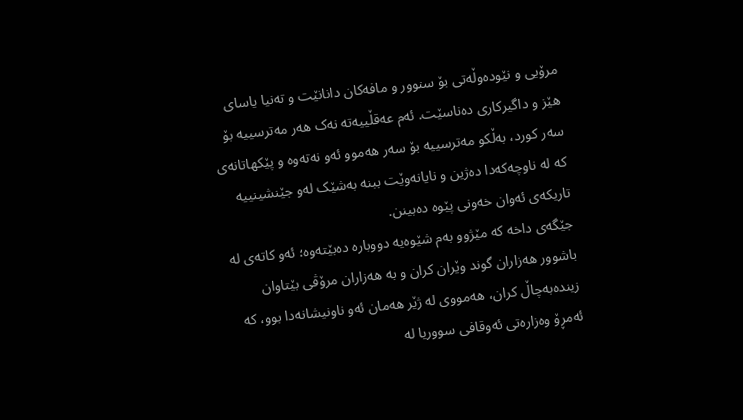مرۆیی و نێودەوڵەتی بۆ سنوور و مافەکان دانانێت و تەنیا یاسای هێز و داگیرکاری دەناسێت. ئەم عەقڵییەتە نەک هەر مەترسییە بۆ سەر کورد، بەڵکو مەترسییە بۆ سەر هەموو ئەو نەتەوە و پێکهاتانەی کە لە ناوچەکەدا دەژین و نایانەوێت ببنە بەشێک لەو جێنشینییە تاریكەی ئەوان خەونی پێوە دەبینن.
جێگەی داخە کە مێژوو بەم شێوەیە دووبارە دەبێتەوە؛ ئەو کاتەی لە باشوور هەزاران گوند وێران کران و بە هەزاران مرۆڤی بێتاوان زیندەبەچاڵ کران، هەمووی لە ژێر هەمان ئەو ناونیشانەدا بوو، کە ئەمڕۆ وەزارەتی ئەوقافی سووریا لە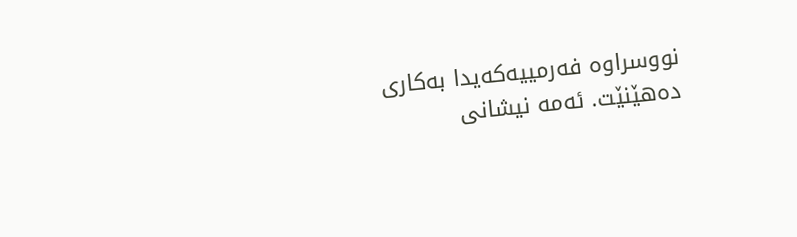نووسراوە فەرمییەکەیدا بەکاری دەهێنێت. ئەمە نیشانی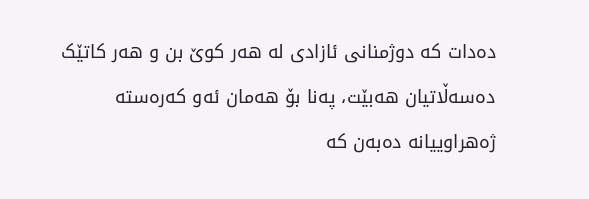دەدات کە دوژمنانی ئازادی لە هەر کوێ بن و هەر کاتێک دەسەڵاتیان هەبێت، پەنا بۆ هەمان ئەو کەرەستە ژەهراوییانە دەبەن کە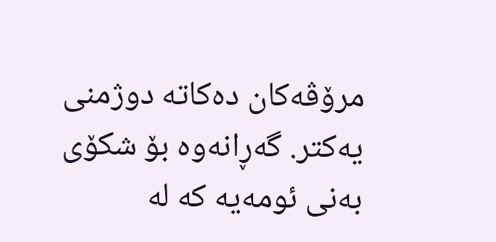مرۆڤەکان دەکاتە دوژمنی یەکتر. گەڕانەوە بۆ شکۆی بەنی ئومەیە کە لە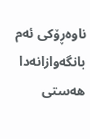ناوەڕۆکی ئەم بانگەوازانەدا هەستی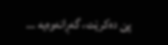پێ دەکرێت، گەڕانەوەیە …